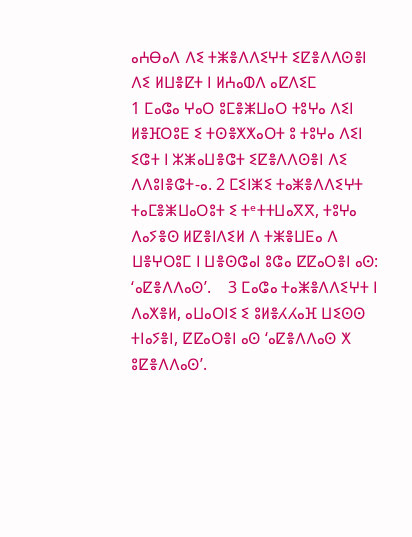ⴰⵄⴱⴰⴷ ⴷⵉ ⵜⵥⴻⴷⴷⵉⵖⵜ ⵉⵇⴻⴷⴷⵙⴻⵏ ⴷⵉ ⵍⵡⴻⵇⵜ ⵏ ⵍⵄⴰⵀⴷ ⴰⵇⴷⵉⵎ
1 ⵎⴰⵛⴰ ⵖⴰⵔ ⵓⵎⴻⵥⵡⴰⵔ ⵜⵓⵖⴰ ⴷⵉⵏ ⵍⴻⴼⵔⵓⴹ ⵉ ⵜⵙⴻⵅⵅⴰⵔⵜ ⵓ ⵜⵓⵖⴰ ⴷⵉⵏ ⵉⵛⵜ ⵏ ⵣⵥⴰⵡⴻⵛⵜ ⵉⵇⴻⴷⴷⵙⴻⵏ ⴷⵉ ⴷⴷⵓⵏⴻⵛⵜ-ⴰ. 2 ⵎⵉⵏⵥⵉ ⵜⴰⵥⴻⴷⴷⵉⵖⵜ ⵜⴰⵎⴻⵥⵡⴰⵔⵓⵜ ⵉ ⵜᵉⵜⵜⵡⴰⴳⴳ, ⵜⵓⵖⴰ ⴷⴰⵢⴻⵙ ⵍⵇⴻⵏⴷⵉⵍ ⴷ ⵜⵥⴻⵡⴹⴰ ⴷ ⵡⴻⵖⵔⵓⵎ ⵏ ⵡⴻⵙⵛⴰⵏ ⵓⵛⴰ ⵇⵇⴰⵔⴻⵏ ⴰⵙ: ‘ⴰⵇⴻⴷⴷⴰⵙ’.    3 ⵎⴰⵛⴰ ⵜⴰⵥⴻⴷⴷⵉⵖⵜ ⵏ ⴷⴰⵅⴻⵍ, ⴰⵡⴰⵔⵏⵉ ⵉ ⵓⵍⴻⵃⵃⴰⴼ ⵡⵉⵙⵙ ⵜⵏⴰⵢⴻⵏ, ⵇⵇⴰⵔⴻⵏ ⴰⵙ ‘ⴰⵇⴻⴷⴷⴰⵙ ⵅ ⵓⵇⴻⴷⴷⴰⵙ’.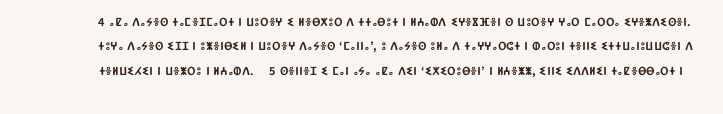4 ⴰⵇⴰ ⴷⴰⵢⴻⵙ ⵜⴰⵎⴻⵊⵎⴰⵔⵜ ⵏ ⵡⵓⵔⴻⵖ ⵉ ⵍⴻⴱⵅⵓⵔ ⴷ ⵜⵜⴰⴱⵓⵜ ⵏ ⵍⵄⴰⵀⴷ ⵉⵖⴻⴵⴼⴻⵏ ⵙ ⵡⵓⵔⴻⵖ ⵖⴰⵔ ⵎⴰⵔⵔⴰ ⵉⵖⴻⵥⴷⵉⵙⴻⵏ. ⵜⵓⵖⴰ ⴷⴰⵢⴻⵙ ⵉⵊⵊ ⵏ ⵓⵥⴻⵏⴱⵉⵍ ⵏ ⵡⵓⵔⴻⵖ ⴷⴰⵢⴻⵙ ‘ⵎⴰⵏⵏⴰ’, ⵓ ⴷⴰⵢⴻⵙ ⵓⵍⴰ ⴷ ⵜⴰⵖⵖⴰⵔⵛⵜ ⵏ ⵀⴰⵔⵓⵏ ⵜⴻⵏⵏⵉ ⵉⵜⵜⵡⴰⵏⵓⵡⵡⵛⴻⵏ ⴷ ⵜⴻⵍⵡⵉⵃⵉⵏ ⵏ ⵡⴻⵥⵔⵓ ⵏ ⵍⵄⴰⵀⴷ.    5 ⵙⴻⵏⵏⴻⵊ ⵉ ⵎⴰⵏ ⴰⵢⴰ ⴰⵇⴰ ⴷⵉⵏ ‘ⵉⵅⵉⵔⵓⴱⴻⵏ’ ⵏ ⵍⵄⴻⵥⵥ, ⵉⵏⵏⵉ ⵉⴷⴷⵍⵉⵏ ⵜⴰⵇⴻⴱⴱⴰⵔⵜ ⵏ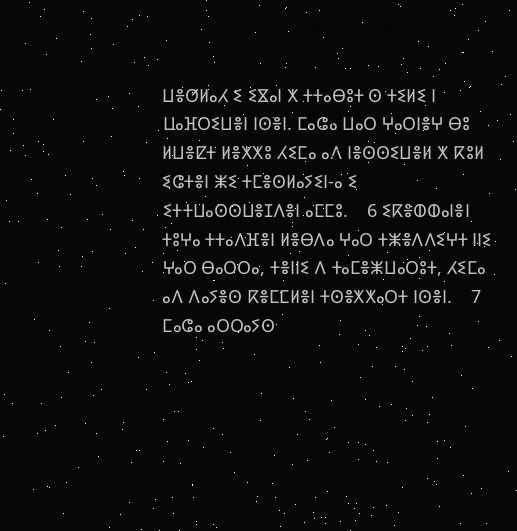ⵡⴻⵚⵍⴰⵃ ⵉ ⵉⴵⴰⵏ ⵅ ⵜⵜⴰⴱⵓⵜ ⵙ ⵜⵉⵍⵉ ⵏ ⵡⴰⴼⵔⵉⵡⴻⵏ ⵏⵙⴻⵏ. ⵎⴰⵛⴰ ⵡⴰⵔ ⵖⴰⵔⵏⴻⵖ ⴱⵓ ⵍⵡⴻⵇⵜ ⵍⴻⵅⵅⵓ ⵃⵉⵎⴰ ⴰⴷ ⵏⴻⵙⵙⵉⵡⴻⵍ ⵅ ⴽⵓⵍ ⵉⵛⵜⴻⵏ ⵥⵉ ⵜⵎⴻⵙⵍⴰⵢⵉⵏ-ⴰ ⵉ ⵉⵜⵜⵡⴰⵙⵙⵡⴻⵊⴷⴻⵏ ⴰⵎⵎⵓ.    6 ⵉⴽⴻⵀⵀⴰⵏⴻⵏ ⵜⵓⵖⴰ ⵜⵜⴰⴷⴼⴻⵏ ⵍⴻⴱⴷⴰ ⵖⴰⵔ ⵜⵥⴻⴷⴷⵉⵖⵜ ⵏⵏⵉ ⵖⴰⵔ ⴱⴰⵔⵔⴰ, ⵜⴻⵏⵏⵉ ⴷ ⵜⴰⵎⴻⵥⵡⴰⵔⵓⵜ, ⵃⵉⵎⴰ ⴰⴷ ⴷⴰⵢⴻⵙ ⴽⴻⵎⵎⵍⴻⵏ ⵜⵙⴻⵅⵅⴰⵔⵜ ⵏⵙⴻⵏ.    7 ⵎⴰⵛⴰ ⴰⵔⵔⴰⵢⵙ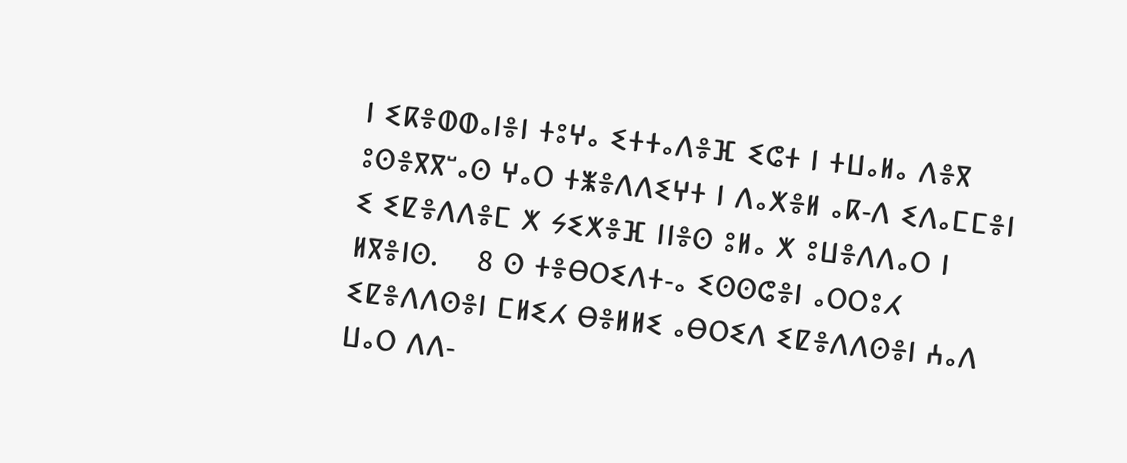ⵏ ⵉⴽⴻⵀⵀⴰⵏⴻⵏ ⵜⵓⵖⴰ ⵉⵜⵜⴰⴷⴻⴼ ⵉⵛⵜ ⵏ ⵜⵡⴰⵍⴰ ⴷⴻⴳ ⵓⵙⴻⴳⴳⵯⴰⵙ ⵖⴰⵔ ⵜⵥⴻⴷⴷⵉⵖⵜ ⵏ ⴷⴰⵅⴻⵍ ⴰⴽ-ⴷ ⵉⴷⴰⵎⵎⴻⵏ ⵉ ⵉⵇⴻⴷⴷⴻⵎ ⵅ ⵢⵉⵅⴻⴼ ⵏⵏⴻⵙ ⵓⵍⴰ ⵅ ⵓⵡⴻⴷⴷⴰⵔ ⵏ ⵍⴳⴻⵏⵙ.    8 ⵙ ⵜⴻⴱⵔⵉⴷⵜ-ⴰ ⵉⵙⵙⵛⴻⵏ ⴰⵔⵔⵓⵃ ⵉⵇⴻⴷⴷⵙⴻⵏ ⵎⵍⵉⵃ ⴱⴻⵍⵍⵉ ⴰⴱⵔⵉⴷ ⵉⵇⴻⴷⴷⵙⴻⵏ ⵄⴰⴷ ⵡⴰⵔ ⴷⴷ-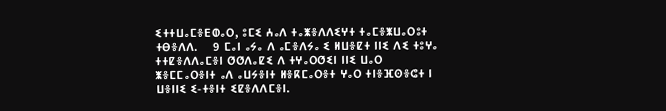ⵉⵜⵜⵡⴰⵎⴻⴹⵀⴰⵔ, ⵓⵎⵉ ⵄⴰⴷ ⵜⴰⵥⴻⴷⴷⵉⵖⵜ ⵜⴰⵎⴻⵥⵡⴰⵔⵓⵜ ⵜⴱⴻⴷⴷ.    9 ⵎⴰⵏ ⴰⵢⴰ ⴷ ⴰⵎⴻⴷⵢⴰ ⵉ ⵍⵡⴻⵇⵜ ⵏⵏⵉ ⴷⵉ ⵜⵓⵖⴰ ⵜⵜⵇⴻⴷⴷⴰⵎⴻⵏ ⵚⵚⴷⴰⵇⵉ ⴷ ⵜⵖⴰⵔⵚⵉⵏ ⵏⵏⵉ ⵡⴰⵔ ⵥⴻⵎⵎⴰⵔⴻⵏⵜ ⴰⴷ ⴰⵡⵢⴻⵏⵜ ⵍⴻⴽⵎⴰⵔⴻⵜ ⵖⴰⵔ ⵜⵏⴻⴼⵙⴻⵛⵜ ⵏ ⵡⴻⵏⵏⵉ ⵉ-ⵜⴻⵏⵜ ⵉⵇⴻⴷⴷⵎⴻⵏ.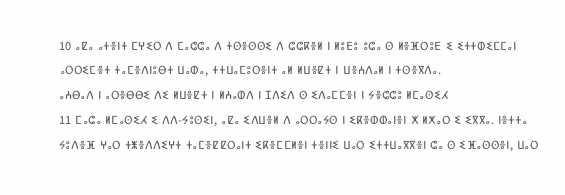10 ⴰⵇⴰ ⴰⵜⴻⵏⵜ ⵎⵖⵉⵔ ⴷ ⵎⴰⵛⵛⴰ ⴷ ⵜⵙⴻⵙⵙⵉ ⴷ ⵛⵛⴽⴻⵍ ⵏ ⵍⵓⴹⵓ ⵓⵛⴰ ⵙ ⵍⴻⴼⵔⵓⴹ ⵉ ⵉⵜⵜⵀⵉⵎⵎⴰⵏ ⴰⵔⵔⵉⵎⴻⵜ ⵜⴰⵎⴻⴷⵏⵓⴱⵜ ⵡⴰⵀⴰ, ⵜⵜⵡⴰⵎⵓⵔⴻⵏⵜ ⴰⵍ ⵍⵡⴻⵇⵜ ⵏ ⵡⴻⵄⴷⴰⵍ ⵏ ⵜⵙⴻⴳⴷⴰ.
ⴰⵄⴱⴰⴷ ⵏ ⴰⵔⴻⴱⴱⵉ ⴷⵉ ⵍⵡⴻⵇⵜ ⵏ ⵍⵄⴰⵀⴷ ⵏ ⵊⴷⵉⴷ ⵙ ⵉⴷⴰⵎⵎⴻⵏ ⵏ ⵢⴻⵛⵛⵓ ⵍⵎⴰⵙⵉⵃ
11 ⵎⴰⵛⴰ ⵍⵎⴰⵙⵉⵃ ⵉ ⴷⴷ-ⵢⵓⵙⵉⵏ, ⴰⵇⴰ ⵉⴷⵡⴻⵍ ⴷ ⴰⵔⵔⴰⵢⵙ ⵏ ⵉⴽⴻⵀⵀⴰⵏⴻⵏ ⵅ ⵍⵅⴰⵔ ⵉ ⵉⴳⴳⴰ. ⵏⴻⵜⵜⴰ ⵢⵓⴷⴻⴼ ⵖⴰⵔ ⵜⵥⴻⴷⴷⵉⵖⵜ ⵜⴰⵎⴻⵇⵇⵔⴰⵏⵜ ⵉⴽⴻⵎⵎⵍⴻⵏ ⵜⴻⵏⵏⵉ ⵡⴰⵔ ⵉⵜⵜⵡⴰⴳⴳⴻⵏ ⵛⴰ ⵙ ⵉⴼⴰⵙⵙⴻⵏ, ⵡⴰⵔ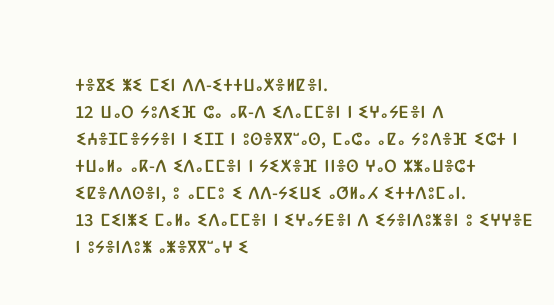ⵜⴻⴵⵉ ⵥⵉ ⵎⵉⵏ ⴷⴷ-ⵉⵜⵜⵡⴰⵅⴻⵍⵇⴻⵏ.
12 ⵡⴰⵔ ⵢⵓⴷⵉⴼ ⵛⴰ ⴰⴽ-ⴷ ⵉⴷⴰⵎⵎⴻⵏ ⵏ ⵉⵖⴰⵢⴹⴻⵏ ⴷ ⵉⵄⴻⵊⵎⴻⵢⵢⴻⵏ ⵏ ⵉⵊⵊ ⵏ ⵓⵙⴻⴳⴳⵯⴰⵙ, ⵎⴰⵛⴰ ⴰⵇⴰ ⵢⵓⴷⴻⴼ ⵉⵛⵜ ⵏ ⵜⵡⴰⵍⴰ ⴰⴽ-ⴷ ⵉⴷⴰⵎⵎⴻⵏ ⵏ ⵢⵉⵅⴻⴼ ⵏⵏⴻⵙ ⵖⴰⵔ ⵣⵥⴰⵡⴻⵛⵜ ⵉⵇⴻⴷⴷⵙⴻⵏ, ⵓ ⴰⵎⵎⵓ ⵉ ⴷⴷ-ⵢⵉⵡⵉ ⴰⵚⵍⴰⵃ ⵉⵜⵜⴷⵓⵎⴰⵏ.
13 ⵎⵉⵏⵥⵉ ⵎⴰⵍⴰ ⵉⴷⴰⵎⵎⴻⵏ ⵏ ⵉⵖⴰⵢⴹⴻⵏ ⴷ ⵉⵢⴻⵏⴷⵓⵥⴻⵏ ⵓ ⵉⵖⵖⴻⴹ ⵏ ⵓⵢⴻⵏⴷⵓⵥ ⴰⵥⴻⴳⴳⵯⴰⵖ ⵉ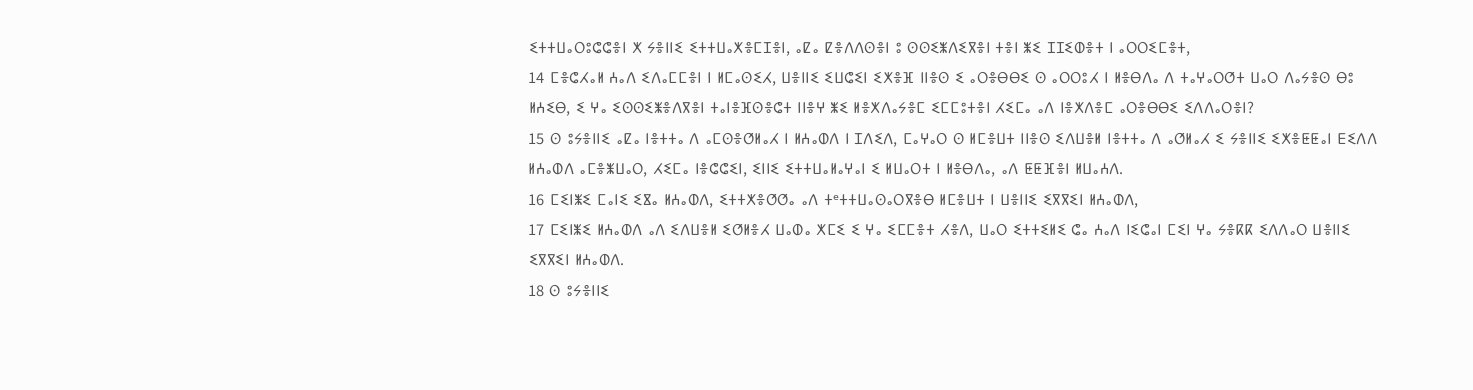ⵉⵜⵜⵡⴰⵔⵓⵛⵛⴻⵏ ⵅ ⵢⴻⵏⵏⵉ ⵉⵜⵜⵡⴰⵅⴻⵎⵊⴻⵏ, ⴰⵇⴰ ⵇⴻⴷⴷⵙⴻⵏ ⵓ ⵙⵙⵉⵥⴷⵉⴳⴻⵏ ⵜⴻⵏ ⵥⵉ ⵊⵊⵉⵀⴻⵜ ⵏ ⴰⵔⵔⵉⵎⴻⵜ,
14 ⵎⴻⵛⵃⴰⵍ ⵄⴰⴷ ⵉⴷⴰⵎⵎⴻⵏ ⵏ ⵍⵎⴰⵙⵉⵃ, ⵡⴻⵏⵏⵉ ⵉⵡⵛⵉⵏ ⵉⵅⴻⴼ ⵏⵏⴻⵙ ⵉ ⴰⵔⴻⴱⴱⵉ ⵙ ⴰⵔⵔⵓⵃ ⵏ ⵍⴻⴱⴷⴰ ⴷ ⵜⴰⵖⴰⵔⵚⵜ ⵡⴰⵔ ⴷⴰⵢⴻⵙ ⴱⵓ ⵍⵄⵉⴱ, ⵉ ⵖⴰ ⵉⵙⵙⵉⵥⴻⴷⴳⴻⵏ ⵜⴰⵏⴻⴼⵙⴻⵛⵜ ⵏⵏⴻⵖ ⵥⵉ ⵍⴻⵅⴷⴰⵢⴻⵎ ⵉⵎⵎⵓⵜⴻⵏ ⵃⵉⵎⴰ ⴰⴷ ⵏⴻⵅⴷⴻⵎ ⴰⵔⴻⴱⴱⵉ ⵉⴷⴷⴰⵔⴻⵏ?
15 ⵙ ⵓⵢⴻⵏⵏⵉ ⴰⵇⴰ ⵏⴻⵜⵜⴰ ⴷ ⴰⵎⵙⴻⵚⵍⴰⵃ ⵏ ⵍⵄⴰⵀⴷ ⵏ ⵊⴷⵉⴷ, ⵎⴰⵖⴰⵔ ⵙ ⵍⵎⴻⵡⵜ ⵏⵏⴻⵙ ⵉⴷⵡⴻⵍ ⵏⴻⵜⵜⴰ ⴷ ⴰⵚⵍⴰⵃ ⵉ ⵢⴻⵏⵏⵉ ⵉⵅⴻⵟⵟⴰⵏ ⴹⵉⴷⴷ ⵍⵄⴰⵀⴷ ⴰⵎⴻⵥⵡⴰⵔ, ⵃⵉⵎⴰ ⵏⴻⵛⵛⵉⵏ, ⵉⵏⵏⵉ ⵉⵜⵜⵡⴰⵍⴰⵖⴰⵏ ⵉ ⵍⵡⴰⵔⵜ ⵏ ⵍⴻⴱⴷⴰ, ⴰⴷ ⵟⵟⴼⴻⵏ ⵍⵡⴰⵄⴷ.
16 ⵎⵉⵏⵥⵉ ⵎⴰⵏⵉ ⵉⴵⴰ ⵍⵄⴰⵀⴷ, ⵉⵜⵜⵅⴻⵚⵚⴰ ⴰⴷ ⵜᵉⵜⵜⵡⴰⵙⴰⵔⴳⴻⴱ ⵍⵎⴻⵡⵜ ⵏ ⵡⴻⵏⵏⵉ ⵉⴳⴳⵉⵏ ⵍⵄⴰⵀⴷ,
17 ⵎⵉⵏⵥⵉ ⵍⵄⴰⵀⴷ ⴰⴷ ⵉⴷⵡⴻⵍ ⵉⵚⵍⴻⵃ ⵡⴰⵀⴰ ⵅⵎⵉ ⵉ ⵖⴰ ⵉⵎⵎⴻⵜ ⵃⴻⴷ, ⵡⴰⵔ ⵉⵜⵜⵉⵍⵉ ⵛⴰ ⵄⴰⴷ ⵏⵉⵛⴰⵏ ⵎⵉⵏ ⵖⴰ ⵢⴻⴽⴽ ⵉⴷⴷⴰⵔ ⵡⴻⵏⵏⵉ ⵉⴳⴳⵉⵏ ⵍⵄⴰⵀⴷ.
18 ⵙ ⵓⵢⴻⵏⵏⵉ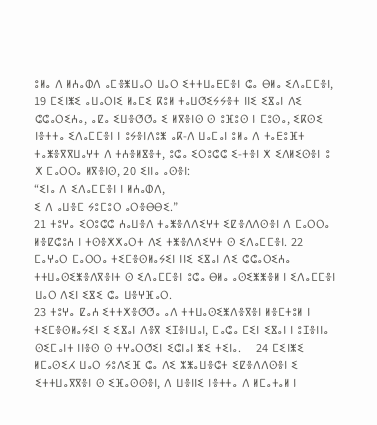ⵓⵍⴰ ⴷ ⵍⵄⴰⵀⴷ ⴰⵎⴻⵥⵡⴰⵔ ⵡⴰⵔ ⵉⵜⵜⵡⴰⴹⵎⴻⵏ ⵛⴰ ⴱⵍⴰ ⵉⴷⴰⵎⵎⴻⵏ,
19 ⵎⵉⵏⵥⵉ ⴰⵡⴰⵔⵏⵉ ⵍⴰⵎⵉ ⴽⵓⵍ ⵜⴰⵡⵚⵉⵢⵢⴻⵜ ⵏⵏⵉ ⵉⴵⴰⵏ ⴷⵉ ⵛⵛⴰⵔⵉⵄⴰ, ⴰⵇⴰ ⵉⵡⴻⵚⵚⴰ ⵉ ⵍⴳⴻⵏⵙ ⵙ ⵓⴼⵓⵙ ⵏ ⵎⵓⵙⴰ, ⵉⴽⵙⵉ ⵏⴻⵜⵜⴰ ⵉⴷⴰⵎⵎⴻⵏ ⵏ ⵓⵢⴻⵏⴷⵓⵥ ⴰⴽ-ⴷ ⵡⴰⵎⴰⵏ ⵓⵍⴰ ⴷ ⵜⴰⴹⵓⴼⵜ ⵜⴰⵥⴻⴳⴳⵡⴰⵖⵜ ⴷ ⵜⵄⴻⵍⴵⴻⵜ, ⵓⵛⴰ ⵉⵔⵓⵛⵛ ⵉ-ⵜⴻⵏ ⵅ ⵉⴷⵍⵉⵙⴻⵏ ⵓ ⵅ ⵎⴰⵔⵔⴰ ⵍⴳⴻⵏⵙ, 20 ⵉⵏⵏⴰ ⴰⵙⴻⵏ:
“ⵉⵏⴰ ⴷ ⵉⴷⴰⵎⵎⴻⵏ ⵏ ⵍⵄⴰⵀⴷ,
ⵉ ⴷ ⴰⵡⴻⵎ ⵢⵓⵎⵓⵔ ⴰⵔⴻⴱⴱⵉ.”
21 ⵜⵓⵖⴰ ⵉⵔⵓⵛⵛ ⵄⴰⵡⴻⴷ ⵜⴰⵥⴻⴷⴷⵉⵖⵜ ⵉⵇⴻⴷⴷⵙⴻⵏ ⴷ ⵎⴰⵔⵔⴰ ⵍⴻⵇⵛⵓⵄ ⵏ ⵜⵙⴻⵅⵅⴰⵔⵜ ⴷⵉ ⵜⵥⴻⴷⴷⵉⵖⵜ ⵙ ⵉⴷⴰⵎⵎⴻⵏ. 22 ⵎⴰⵖⴰⵔ ⵎⴰⵔⵔⴰ ⵜⵉⵎⴻⵙⵍⴰⵢⵉⵏ ⵏⵏⵉ ⵉⴵⴰⵏ ⴷⵉ ⵛⵛⴰⵔⵉⵄⴰ ⵜⵜⵡⴰⵙⵉⵥⴻⴷⴳⴻⵏⵜ ⵙ ⵉⴷⴰⵎⵎⴻⵏ ⵓⵛⴰ ⴱⵍⴰ ⴰⵙⵉⵥⵥⴻⵍ ⵏ ⵉⴷⴰⵎⵎⴻⵏ ⵡⴰⵔ ⴷⵉⵏ ⵉⴵⵉ ⵛⴰ ⵡⴻⵖⴼⴰⵔ.
23 ⵜⵓⵖⴰ ⵇⴰⵄ ⵉⵜⵜⵅⴻⵚⵚⴰ ⴰⴷ ⵜⵜⵡⴰⵙⵉⵥⴷⴻⴳⴻⵏ ⵍⴻⵎⵜⵓⵍ ⵏ ⵜⵉⵎⴻⵙⵍⴰⵢⵉⵏ ⵉ ⵉⴵⴰⵏ ⴷⴻⴳ ⵉⵊⴻⵏⵡⴰⵏ, ⵎⴰⵛⴰ ⵎⵉⵏ ⵉⴵⴰⵏ ⵏ ⵓⵊⴻⵏⵏⴰ ⵙⵉⵎⴰⵏⵜ ⵏⵏⴻⵙ ⵙ ⵜⵖⴰⵔⵚⵉⵏ ⵉⵛⵏⴰⵏ ⵥⵉ ⵜⵉⵏⴰ.    24 ⵎⵉⵏⵥⵉ ⵍⵎⴰⵙⵉⵃ ⵡⴰⵔ ⵢⵓⴷⵉⴼ ⵛⴰ ⴷⵉ ⵣⵥⴰⵡⴻⵛⵜ ⵉⵇⴻⴷⴷⵙⴻⵏ ⵉ ⵉⵜⵜⵡⴰⴳⴳⴻⵏ ⵙ ⵉⴼⴰⵙⵙⴻⵏ, ⴷ ⵡⴻⵏⵏⵉ ⵏⴻⵜⵜⴰ ⴷ ⵍⵎⴰⵜⴰⵍ ⵏ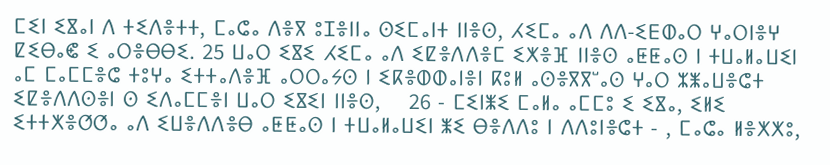ⵎⵉⵏ ⵉⴵⴰⵏ ⴷ ⵜⵉⴷⴻⵜⵜ, ⵎⴰⵛⴰ ⴷⴻⴳ ⵓⵊⴻⵏⵏⴰ ⵙⵉⵎⴰⵏⵜ ⵏⵏⴻⵙ, ⵃⵉⵎⴰ ⴰⴷ ⴷⴷ-ⵉⴹⵀⴰⵔ ⵖⴰⵔⵏⴻⵖ ⵇⵉⴱⴰⵞ ⵉ ⴰⵔⴻⴱⴱⵉ. 25 ⵡⴰⵔ ⵉⴵⵉ ⵃⵉⵎⴰ ⴰⴷ ⵉⵇⴻⴷⴷⴻⵎ ⵉⵅⴻⴼ ⵏⵏⴻⵙ ⴰⵟⵟⴰⵙ ⵏ ⵜⵡⴰⵍⴰⵡⵉⵏ ⴰⵎ ⵎⴰⵎⵎⴻⵛ ⵜⵓⵖⴰ ⵉⵜⵜⴰⴷⴻⴼ ⴰⵔⵔⴰⵢⵙ ⵏ ⵉⴽⴻⵀⵀⴰⵏⴻⵏ ⴽⵓⵍ ⴰⵙⴻⴳⴳⵯⴰⵙ ⵖⴰⵔ ⵣⵥⴰⵡⴻⵛⵜ ⵉⵇⴻⴷⴷⵙⴻⵏ ⵙ ⵉⴷⴰⵎⵎⴻⵏ ⵡⴰⵔ ⵉⴵⵉⵏ ⵏⵏⴻⵙ,    26 - ⵎⵉⵏⵥⵉ ⵎⴰⵍⴰ ⴰⵎⵎⵓ ⵉ ⵉⴵⴰ, ⵉⵍⵉ ⵉⵜⵜⵅⴻⵚⵚⴰ ⴰⴷ ⵉⵡⴻⴷⴷⴻⴱ ⴰⵟⵟⴰⵙ ⵏ ⵜⵡⴰⵍⴰⵡⵉⵏ ⵥⵉ ⴱⴻⴷⴷⵓ ⵏ ⴷⴷⵓⵏⴻⵛⵜ - , ⵎⴰⵛⴰ ⵍⴻⵅⵅⵓ,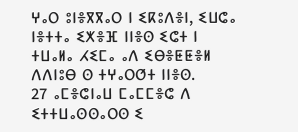ⵖⴰⵔ ⵓⵏⴻⴳⴳⴰⵔ ⵏ ⵉⴽⵓⴷⴻⵏ, ⵉⵡⵛⴰ ⵏⴻⵜⵜⴰ ⵉⵅⴻⴼ ⵏⵏⴻⵙ ⵉⵛⵜ ⵏ ⵜⵡⴰⵍⴰ ⵃⵉⵎⴰ ⴰⴷ ⵉⴱⴻⵟⵟⴻⵍ ⴷⴷⵏⵓⴱ ⵙ ⵜⵖⴰⵔⵚⵜ ⵏⵏⴻⵙ.
27 ⴰⵎⴻⵛⵏⴰⵡ ⵎⴰⵎⵎⴻⵛ ⴷ ⵉⵜⵜⵡⴰⵙⵙⴰⵔⵙ ⵉ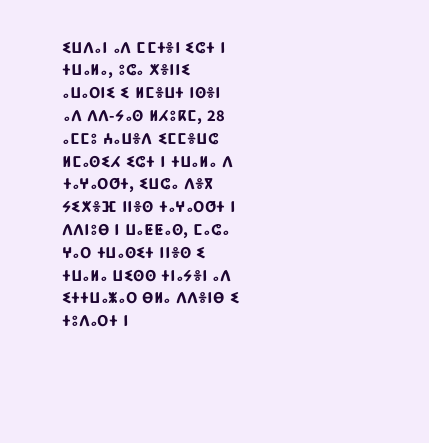ⵉⵡⴷⴰⵏ ⴰⴷ ⵎⵎⵜⴻⵏ ⵉⵛⵜ ⵏ ⵜⵡⴰⵍⴰ, ⵓⵛⴰ ⵅⴻⵏⵏⵉ ⴰⵡⴰⵔⵏⵉ ⵉ ⵍⵎⴻⵡⵜ ⵏⵙⴻⵏ ⴰⴷ ⴷⴷ-ⵢⴰⵙ ⵍⵃⵓⴽⵎ, 28 ⴰⵎⵎⵓ ⵄⴰⵡⴻⴷ ⵉⵎⵎⴻⵡⵛ ⵍⵎⴰⵙⵉⵃ ⵉⵛⵜ ⵏ ⵜⵡⴰⵍⴰ ⴷ ⵜⴰⵖⴰⵔⵚⵜ, ⵉⵡⵛⴰ ⴷⴻⴳ ⵢⵉⵅⴻⴼ ⵏⵏⴻⵙ ⵜⴰⵖⴰⵔⵚⵜ ⵏ ⴷⴷⵏⵓⴱ ⵏ ⵡⴰⵟⵟⴰⵙ, ⵎⴰⵛⴰ ⵖⴰⵔ ⵜⵡⴰⵙⵉⵜ ⵏⵏⴻⵙ ⵉ ⵜⵡⴰⵍⴰ ⵡⵉⵙⵙ ⵜⵏⴰⵢⴻⵏ ⴰⴷ ⵉⵜⵜⵡⴰⵥⴰⵔ ⴱⵍⴰ ⴷⴷⴻⵏⴱ ⵉ ⵜⵓⴷⴰⵔⵜ ⵏ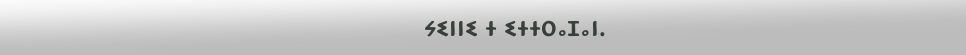ⵢⵉⵏⵏⵉ ⵜ ⵉⵜⵜⵔⴰⵊⴰⵏ.